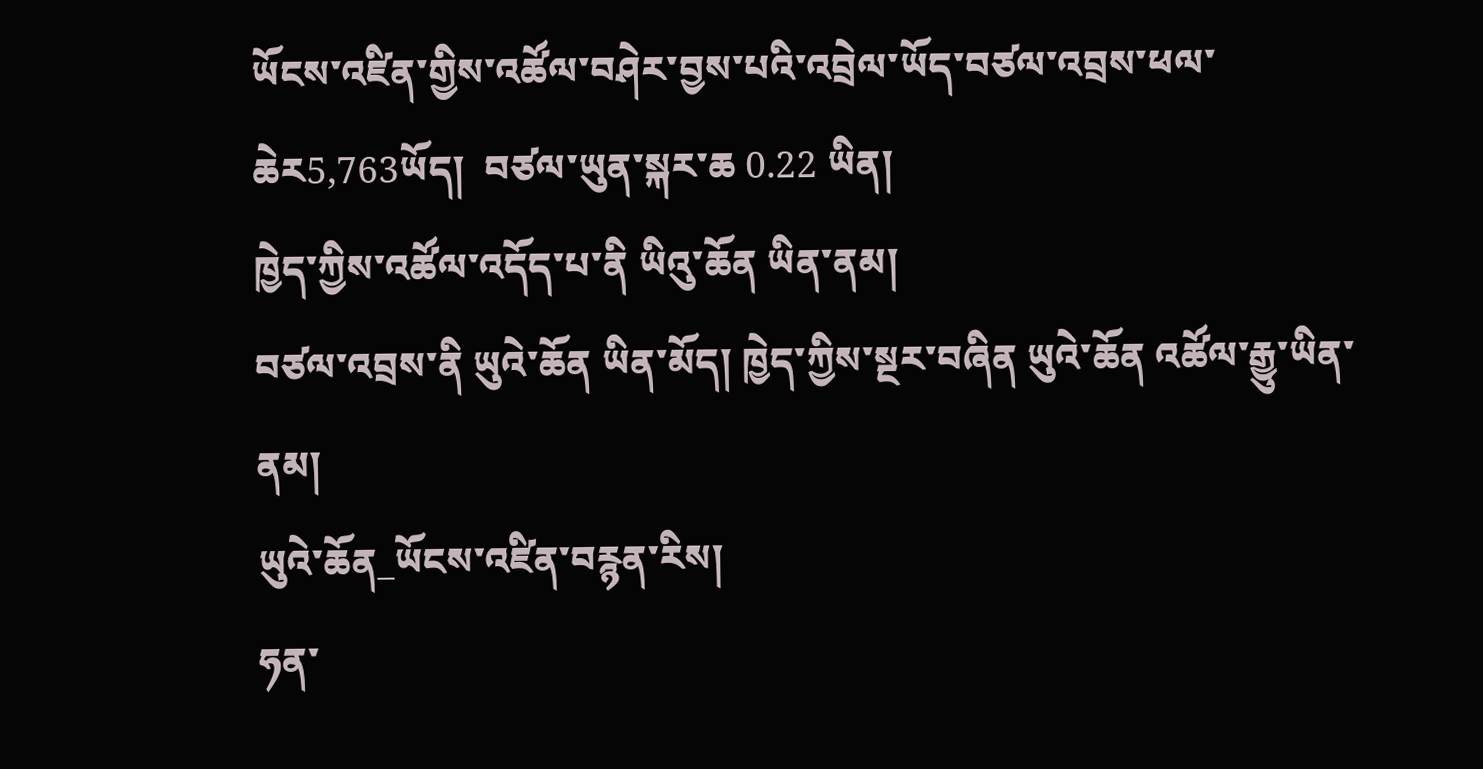ཡོངས་འཛིན་གྱིས་འཚོལ་བཤེར་བྱས་པའི་འབྲེལ་ཡོད་བཙལ་འབྲས་ཕལ་ཆེར5,763ཡོད།  བཙལ་ཡུན་སྐར་ཆ 0.22 ཡིན།
ཁྱེད་ཀྱིས་འཚོལ་འདོད་པ་ནི ཡིའུ་ཆོན ཡིན་ནམ།
བཙལ་འབྲས་ནི ཡུའེ་ཆོན ཡིན་མོད། ཁྱེད་ཀྱིས་སྔར་བཞིན ཡུའེ་ཆོན འཚོལ་རྒྱུ་ཡིན་ནམ།
ཡུའེ་ཆོན_ཡོངས་འཛིན་བརྙན་རིས།
ཧན་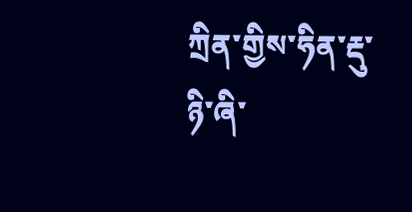ཀྲིན་གྱིས་ཧིན་རྡུ་ཉི་ཞི་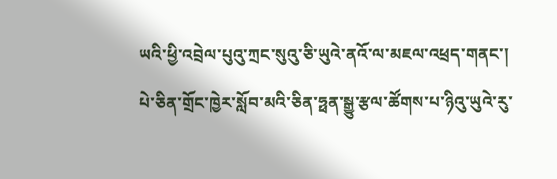ཡའི་ཕྱི་འབྲེལ་པུའུ་ཀྲང་སུའུ་ཅི་ཡུའེ་ནའོ་ལ་མཇལ་འཕྲད་གནང་།
པེ་ཅིན་གྲོང་ཁྱེར་སློབ་མའི་ཅིན་ཧྥན་སྒྱུ་རྩལ་ཚོགས་པ་ཉིའུ་ཡུའེ་རུ་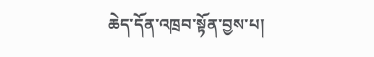ཆེད་དོན་འཁྲབ་སྟོན་བྱས་པ།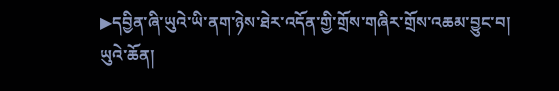▶དབྱིན་ཞི་ཡུའེ་ཡི་ནག་ཉེས་ཐེར་འདོན་གྱི་གྲོས་གཞིར་གྲོས་འཆམ་བྱུང་བ།
ཡུའེ་ཆོན།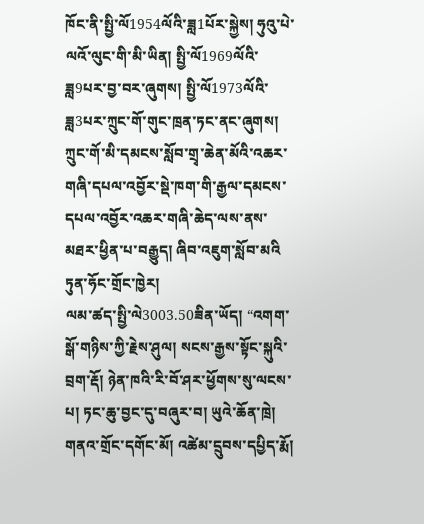ཁོང་ནི་སྤྱི་ལོ1954ལོའི་ཟླ1པོར་སྐྱེས། ཧུའུ་པེ་ལའོ་ལུང་གི་མི་ཡིན། སྤྱི་ལོ1969ལོའི་ཟླ9པར་བྱ་བར་ཞུགས། སྤྱི་ལོ1973ལོའི་ཟླ3པར་ཀྲུང་གོ་གུང་ཁྲན་ཏང་ནང་ཞུགས། ཀྲུང་གོ་མི་དམངས་སློབ་གྲྭ་ཆེན་མོའི་འཆར་གཞི་དཔལ་འབྱོར་སྡེ་ཁག་གི་རྒྱལ་དམངས་དཔལ་འབྱོར་འཆར་གཞི་ཆེད་ལས་ནས་མཐར་ཕྱིན་པ་བརྒྱུད། ཞིབ་འཇུག་སློབ་མའི
ཏུན་ཧོང་གྲོང་ཁྱེར།
ལམ་ཚད་སྤྱི་ལེ3003.50ཟིན་ཡོད། “འགག་སྒོ་གཉིས་ཀྱི་རྗེས་ཤུལ། སངས་རྒྱས་སྟོང་སྐུའི་བྲག་རྡོ། ཉེན་ཁའི་རི་བོ་ཤར་ཕྱོགས་སུ་ལངས་པ། ཏང་ཆུ་བྱང་དུ་བཞུར་བ། ཡུའེ་ཆོན་ཁྲེ། གནའ་གྲོང་དགོང་མོ། འཚེམ་དྲུབས་དཔྱིད་རྨོ།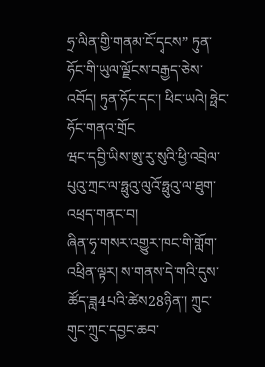ཧྲ་ལིན་གྱི་གནམ་ངོ་དྭངས” ཏུན་ཧོང་གི་ཡུལ་ལྗོངས་བརྒྱད་ཅེས་འབོད། ཏུན་ཧོང་དང་། ཕིང་ཡའེ། ཧྥེང་ཧོང་གནའ་གྲོང
ཝང་དབྱི་ཡིས་ཨུ་རུ་སུའི་ཕྱི་འབྲེལ་པུའུ་ཀྲང་ལ་ཧྥུའུ་ལུའོ་ཧྥུའུ་ལ་ཐུག་འཕྲད་གནང་བ།
ཞིན་ཧྭ་གསར་འགྱུར་ཁང་གི་གློག་འཕྲིན་ལྟར། ས་གནས་དེ་གའི་དུས་ཚོད་ཟླ4པའི་ཚེས28ཉིན་། ཀྲུང་གུང་ཀྲུང་དབྱང་ཆབ་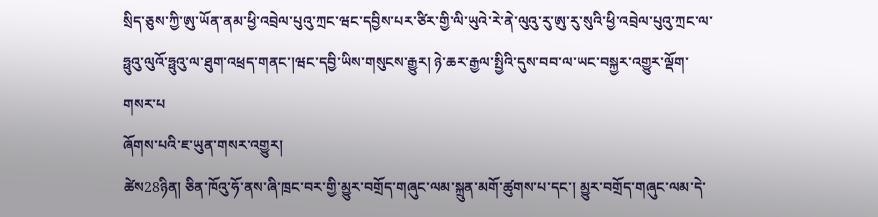སྲིད་ཅུས་ཀྱི་ཨུ་ཡོན་ནམ་ཕྱི་འབྲེལ་པུའུ་ཀྲང་ཝང་དབྱིས་པར་ཙིར་གྱི་ལི་ཡུའེ་རེ་ནེ་ལུའུ་རུ་ཨུ་རུ་སུའི་ཕྱི་འབྲེལ་པུའུ་ཀྲང་ལ་ཧྥུའུ་ལུའོ་ཧྥུའུ་ལ་ཐུག་འཕྲད་གནང་།ཝང་དབྱི་ཡིས་གསུངས་རྒྱུར། ཉེ་ཆར་རྒྱལ་སྤྱིའི་དུས་བབ་ལ་ཡང་བསྐྱར་འགྱུར་ལྡོག་གསར་པ
ཞོགས་པའི་ཇ་ཡུན་གསར་འགྱུར།
ཚེས28ཉིན། ཅིན་ཁོའུ་ཧོ་ནས་ཞི་ཁྲང་བར་གྱི་མྱུར་བགྲོད་གཞུང་ལམ་སྐྲུན་མགོ་ཚུགས་པ་དང་། མྱུར་བགྲོད་གཞུང་ལམ་དེ་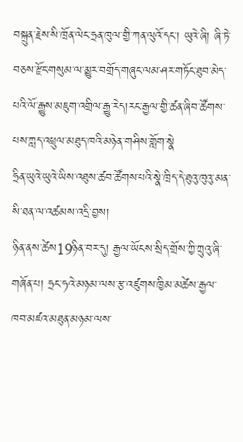བསྐྲུན་རྗེས་སི་ཁྲོན་ལེང་ཧྲན་ཁུལ་གྱི་ཀན་ལུའོ་དང་། ཡུའེ་ཞི། ཞི་ཏེ་བཅས་རྫོང་གསུམ་ལ་མྱུར་བགྲོད་གཞུང་ལམ་ཤར་གཏོང་ཐུབ་མེད་པའི་ལོ་རྒྱུས་མཇུག་འགྲིལ་རྒྱུ་རེད།རང་རྒྱལ་གྱི་ཚན་ཞིབ་ཚོགས་པས་ཀླད་འཕྲུལ་མཐུད་ཁའི་མཉེན་གཤིས་གློག་སྣེ
ཧྲིན་ཡུའེ་ཡུའེ་ཡིས་འཐུས་ཚབ་ཚོགས་པའི་སྣེ་ཁྲིད་དེ་ཐུའུ་ཁུའུ་མན་སི་ཐན་ལ་འཚམས་འདྲི་བྱས།
ཉིན་ནས་ཚེས19ཉིན་བར་དུ། རྒྱལ་ཡོངས་སྲིད་གྲོས་ཀྱི་ཀྲུའུ་ཞི་གཞོན་པ། ཧྲང་ཧའེ་མཉམ་ལས་རྩ་འཛུགས་ཁྱིམ་མཚེས་རྒྱལ་ཁབ་མཛའ་མཐུན་མཉམ་ལས་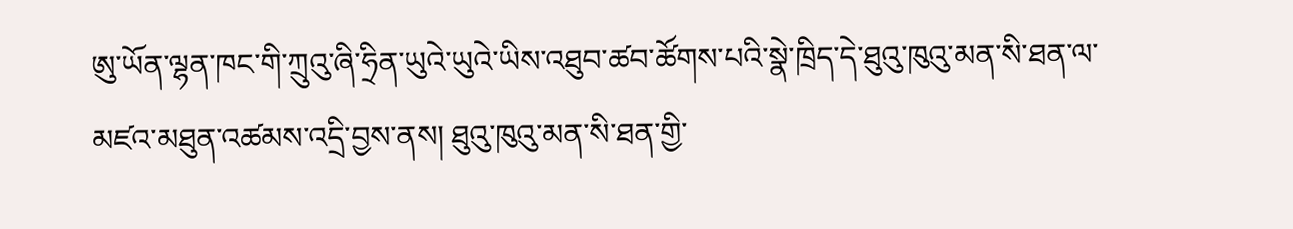ཨུ་ཡོན་ལྷན་ཁང་གི་ཀྲུའུ་ཞི་ཧྲིན་ཡུའེ་ཡུའེ་ཡིས་འཐུབ་ཚབ་ཚོགས་པའི་སྣེ་ཁྲིད་དེ་ཐུའུ་ཁུའུ་མན་སི་ཐན་ལ་མཛའ་མཐུན་འཚམས་འདྲི་བྱས་ནས། ཐུའུ་ཁུའུ་མན་སི་ཐན་གྱི་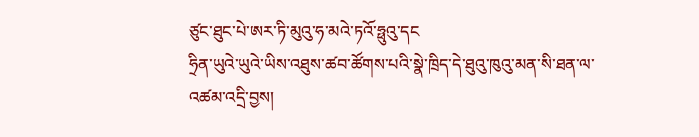ཙུང་ཐུང་པེ་ཨར་ཏི་མུའུ་ཧ་མའེ་ཏའོ་ཧྥུའུ་དང
ཧྲིན་ཡུའེ་ཡུའེ་ཡིས་འཐུས་ཚབ་ཚོགས་པའི་སྣེ་ཁྲིད་དེ་ཐུའུ་ཁུའུ་མན་སི་ཐན་ལ་འཚམ་འདྲི་བྱས།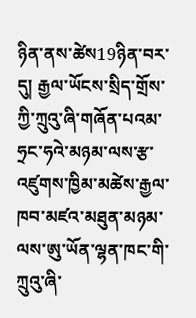ཉིན་ནས་ཚེས19ཉིན་བར་དུ། རྒྱལ་ཡོངས་སྲིད་གྲོས་ཀྱི་ཀྲུའུ་ཞི་གཞོན་པའམ་ཧྲང་ཧའེ་མཉམ་ལས་རྩ་འཛུགས་ཁྱིམ་མཚེས་རྒྱལ་ཁབ་མཛའ་མཐུན་མཉམ་ལས་ཨུ་ཡོན་ལྷན་ཁང་གི་ཀྲུའུ་ཞི་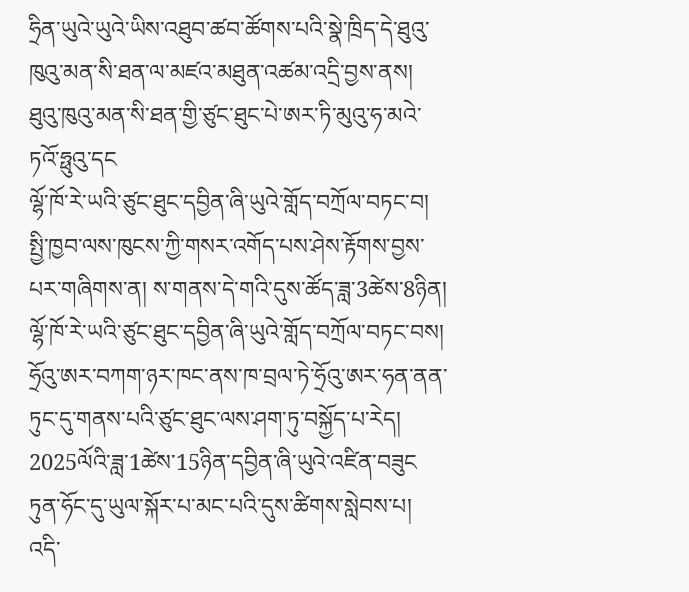ཧྲིན་ཡུའེ་ཡུའེ་ཡིས་འཐུབ་ཚབ་ཚོགས་པའི་སྣེ་ཁྲིད་དེ་ཐུའུ་ཁུའུ་མན་སི་ཐན་ལ་མཛའ་མཐུན་འཚམ་འདྲི་བྱས་ནས། ཐུའུ་ཁུའུ་མན་སི་ཐན་གྱི་ཙུང་ཐུང་པེ་ཨར་ཏི་མུའུ་ཧ་མའེ་ཏའོ་ཧྥུའུ་དང
ལྷོ་ཁོ་རེ་ཡའི་ཙུང་ཐུང་དབྱིན་ཞི་ཡུའེ་གློད་བཀྲོལ་བཏང་བ།
སྤྱི་ཁྱབ་ལས་ཁུངས་ཀྱི་གསར་འགོད་པས་ཤེས་རྟོགས་བྱས་པར་གཞིགས་ན། ས་གནས་དེ་གའི་དུས་ཚོད་ཟླ་3ཚེས་8ཉིན། ལྷོ་ཁོ་རེ་ཡའི་ཙུང་ཐུང་དབྱིན་ཞི་ཡུའེ་གློད་བཀྲོལ་བཏང་བས། ཧྲོའུ་ཨར་བཀག་ཉར་ཁང་ནས་ཁ་བྲལ་ཏེ་ཧྲོའུ་ཨར་ཧན་ནན་ཏུང་དུ་གནས་པའི་ཙུང་ཐུང་ལས་ཤག་ཏུ་བསྐྱོད་པ་རེད། 2025ལོའི་ཟླ་1ཚེས་15ཉིན་དབྱིན་ཞི་ཡུའེ་འཛིན་བཟུང
ཏུན་ཧོང་དུ་ཡུལ་སྐོར་པ་མང་པའི་དུས་ཚིགས་སླེབས་པ།
འདི་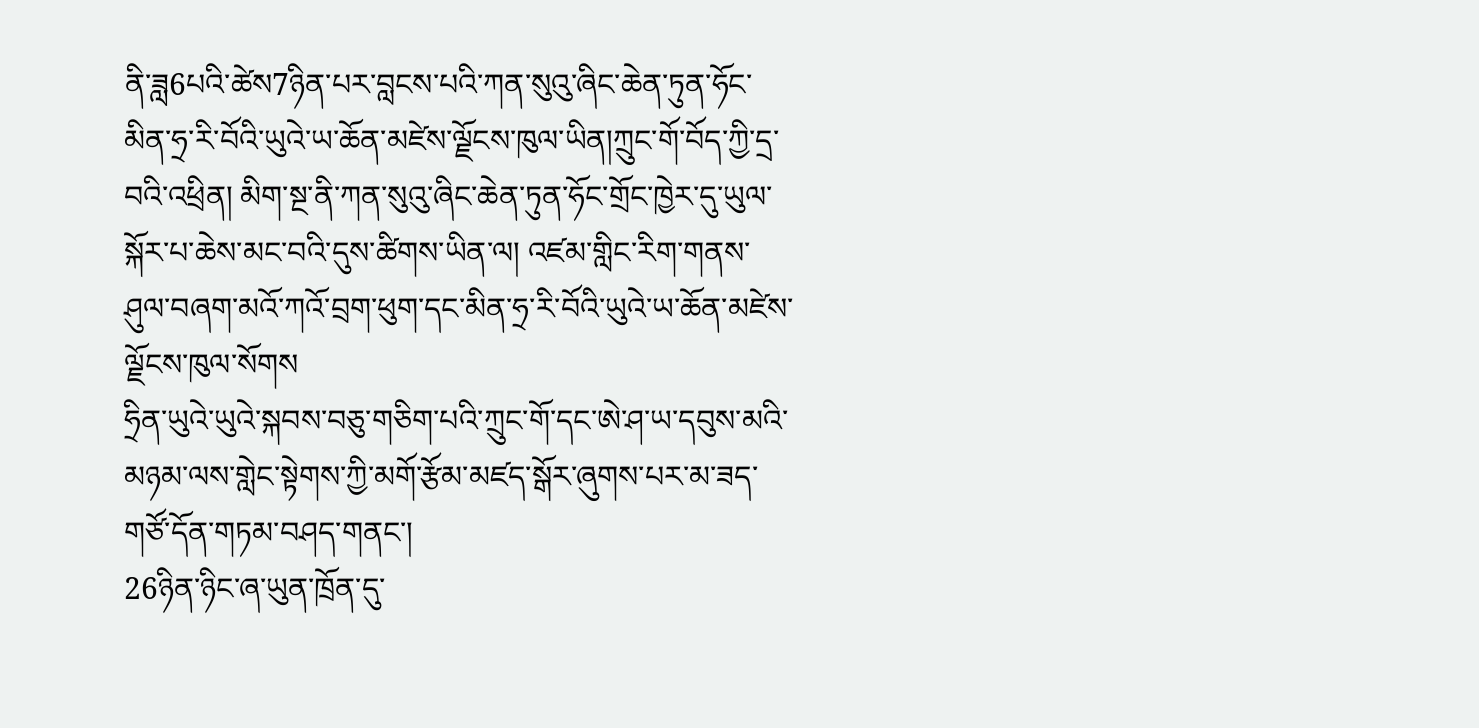ནི་ཟླ6པའི་ཚེས7ཉིན་པར་བླངས་པའི་ཀན་སུའུ་ཞིང་ཆེན་ཏུན་ཧོང་མིན་ཧྲ་རི་བོའི་ཡུའེ་ཡ་ཆོན་མཛེས་ལྗོངས་ཁུལ་ཡིན།ཀྲུང་གོ་བོད་ཀྱི་དྲ་བའི་འཕྲིན། མིག་སྔ་ནི་ཀན་སུའུ་ཞིང་ཆེན་ཏུན་ཧོང་གྲོང་ཁྱེར་དུ་ཡུལ་སྐོར་པ་ཆེས་མང་བའི་དུས་ཚིགས་ཡིན་ལ། འཛམ་གླིང་རིག་གནས་ཤུལ་བཞག་མའོ་ཀའོ་བྲག་ཕུག་དང་མིན་ཧྲ་རི་བོའི་ཡུའེ་ཡ་ཆོན་མཛེས་ལྗོངས་ཁུལ་སོགས
ཧྲིན་ཡུའེ་ཡུའེ་སྐབས་བཅུ་གཅིག་པའི་ཀྲུང་གོ་དང་ཨེ་ཤ་ཡ་དབུས་མའི་མཉམ་ལས་གླེང་སྟེགས་ཀྱི་མགོ་རྩོམ་མཛད་སྒོར་ཞུགས་པར་མ་ཟད་གཙོ་དོན་གཏམ་བཤད་གནང་།
26ཉིན་ཉིང་ཞ་ཡུན་ཁྲོན་དུ་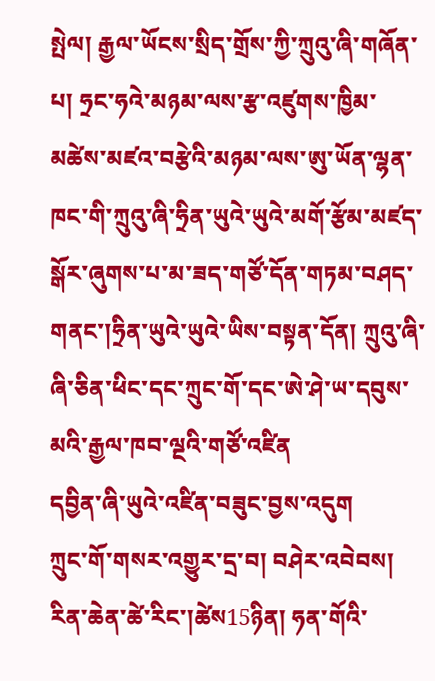སྤེལ། རྒྱལ་ཡོངས་སྲིད་གྲོས་ཀྱི་ཀྲུའུ་ཞི་གཞོན་པ། ཧྲང་ཧའེ་མཉམ་ལས་རྩ་འཛུགས་ཁྱིམ་མཚེས་མཛའ་བརྩེའི་མཉམ་ལས་ཨུ་ཡོན་ལྷན་ཁང་གི་ཀྲུའུ་ཞི་ཧྲིན་ཡུའེ་ཡུའེ་མགོ་རྩོམ་མཛད་སྒོར་ཞུགས་པ་མ་ཟད་གཙོ་དོན་གཏམ་བཤད་གནང་།ཧྲིན་ཡུའེ་ཡུའེ་ཡིས་བསྟན་དོན། ཀྲུའུ་ཞི་ཞི་ཅིན་ཕིང་དང་ཀྲུང་གོ་དང་ཨེ་ཤེ་ཡ་དབུས་མའི་རྒྱལ་ཁབ་ལྔའི་གཙོ་འཛིན
དབྱིན་ཞི་ཡུའེ་འཛིན་བཟུང་བྱས་འདུག
ཀྲུང་གོ་གསར་འགྱུར་དྲ་བ། བཤེར་འབེབས། རིན་ཆེན་ཚེ་རིང་།ཚེས15ཉིན། ཧན་གོའི་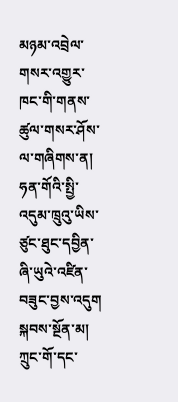མཉམ་འབྲེལ་གསར་འགྱུར་ཁང་གི་གནས་ཚུལ་གསར་ཤོས་ལ་གཞིགས་ན། ཧན་གོའི་སྤྱི་འདུམ་ཁྲུའུ་ཡིས་ཙུང་ཐུང་དབྱིན་ཞི་ཡུའེ་འཛིན་བཟུང་བྱས་འདུག སྐབས་སྔོན་མ། ཀྲུང་གོ་དང་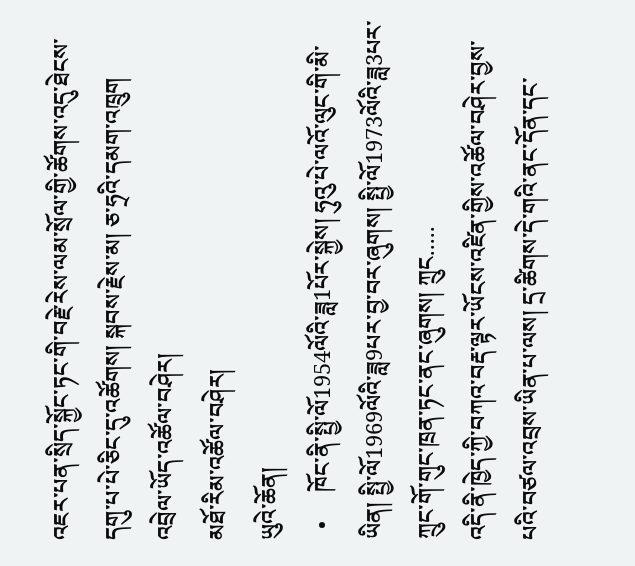འཇར་པན་སྲིད་སྐྱོང་ཏང་གི་བརྗེ་རེས་ལམ་སྲོལ་གྱི་ཚོགས་འདུ་ཐེངས་དགུ་པ་པེ་ཅིང་དུ་འཚོགས། སྐབས་རྗེས་མ། ཅ་ཧྲའི་དམག་འཁྲུག
འབྲེལ་ཡོད་འཚོལ་བཤེར།
མཐོ་རིམ་འཚོལ་བཤེར།
ཡུའེ་ཆོན།
  •     ཁོང་ནི་སྤྱི་ལོ1954ལོའི་ཟླ1པོར་སྐྱེས། ཧུའུ་པེ་ལའོ་ལུང་གི་མི་ཡིན། སྤྱི་ལོ1969ལོའི་ཟླ9པར་བྱ་བར་ཞུགས། སྤྱི་ལོ1973ལོའི་ཟླ3པར་ཀྲུང་གོ་གུང་ཁྲན་ཏང་ནང་ཞུགས། ཀྲུང.....
འདི་ནི་ཁྱེད་ཀྱི་བཀའ་བརྡ་ལྟར་ཡོངས་འཛིན་གྱིས་འཚོལ་བཤེར་བྱས་པའི་བཙལ་འབྲས་ཡིན་པ་ལས། དྲ་ཚིགས་དེ་གའི་ནང་དོན་དང་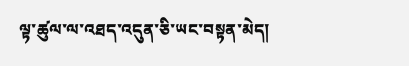ལྟ་ཚུལ་ལ་འཐད་འདུན་ཅི་ཡང་བསྟན་མེད།